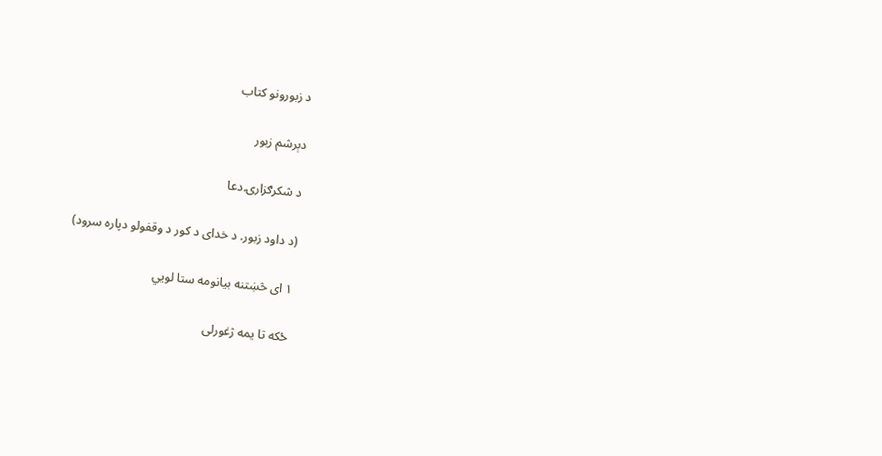د زبورونو کتاب

دېرشم زبور

د شکرګزارۍ دعا

(د داود زبور. د خدای د کور د وقفولو دپاره سرود)

۱ ای څښتنه بیانومه ستا لویي

ځکه تا یمه ژغورلی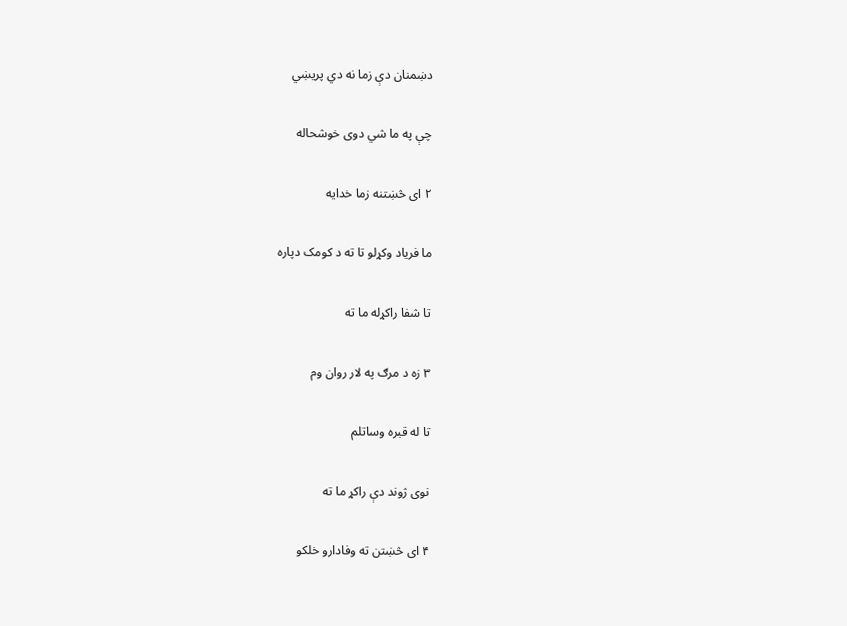دښمنان دې زما نه دي پریښي

چې په ما شي دوی خوشحاله

۲ ای څښتنه زما خدایه

ما فریاد وکړلو تا ته د کومک دپاره

تا شفا راکړله ما ته

۳ زه د مرګ په لار روان وم

تا له قبره وساتلم

نوی ژوند دې راکړ ما ته

۴ ای څښتن ته وفادارو خلکو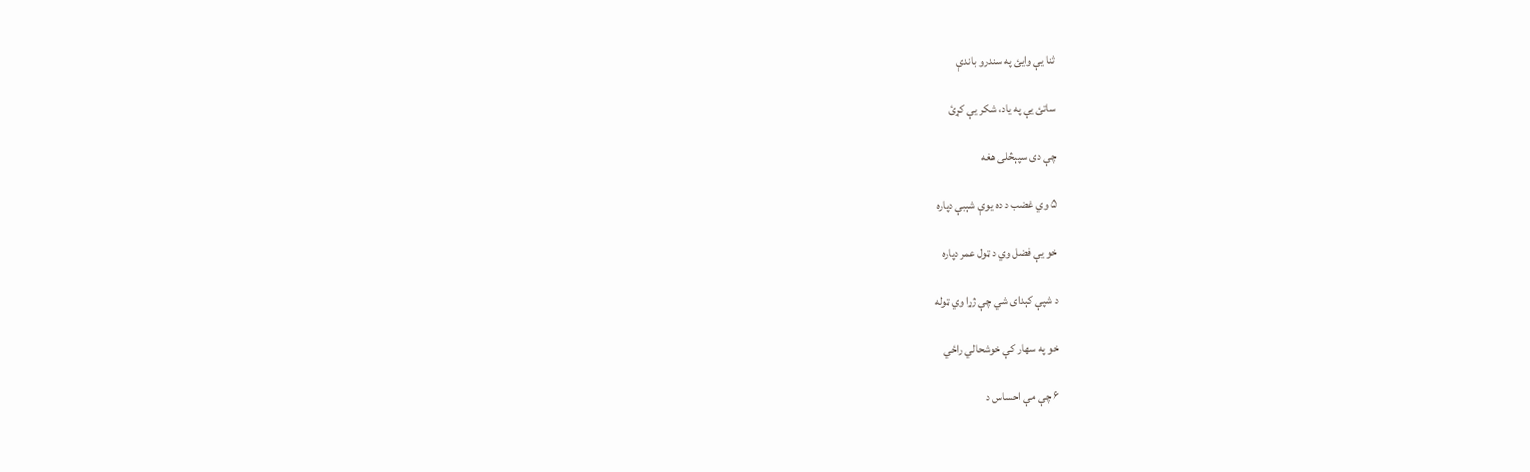ثنا یې وایئ په سندرو باندې

ساتئ یې په یاد، شکر یې کړئ

چې دی سپېڅلی هغه

۵ وي غضب د ده یوې شېبې دپاره

خو یې فضل وي د ټول عمر دپاره

د شپې کېدای شي چې ژړا وي ټوله

خو په سهار کې خوشحالي راځي

۶ چې مې احساس د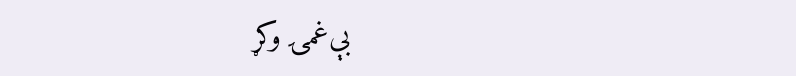بې‌غمۍ وکړ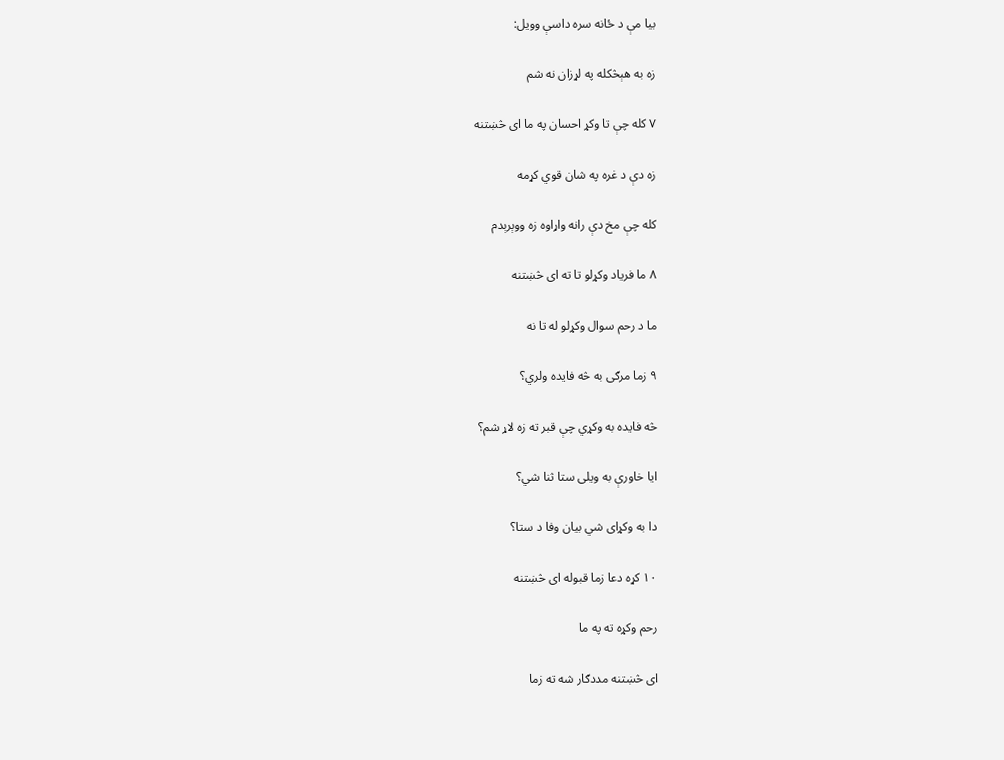بیا مې د ځانه سره داسې وویل:

زه به هېڅکله په لړزان نه شم

۷ کله چې تا وکړ احسان په ما ای څښتنه

زه دې د غره په شان قوي کړمه

کله چې مخ دې رانه واړاوه زه ووېرېدم

۸ ما فریاد وکړلو تا ته ای څښتنه

ما د رحم سوال وکړلو له تا نه

۹ زما مرګی به څه فایده ولري؟

څه فایده به وکړي چې قبر ته زه لاړ شم؟

ایا خاورې به ویلی ستا ثنا شي؟

دا به وکړای شي بیان وفا د ستا؟

۱۰ کړه دعا زما قبوله ای څښتنه

رحم وکړه ته په ما

ای څښتنه مددګار شه ته زما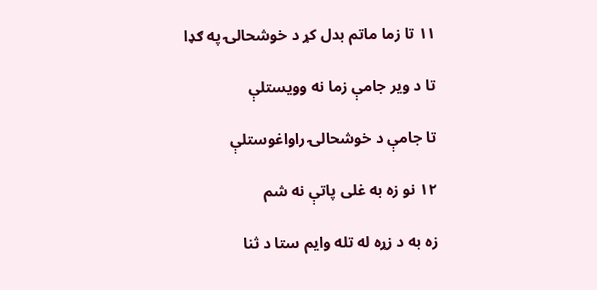۱۱ تا زما ماتم بدل کړ د خوشحالۍ په ګډا

تا د ویر جامې زما نه وویستلې

تا جامې د خوشحالۍ راواغوستلې

۱۲ نو زه به غلی پاتې نه شم

زه به د زړه له تله وایم ستا د ثنا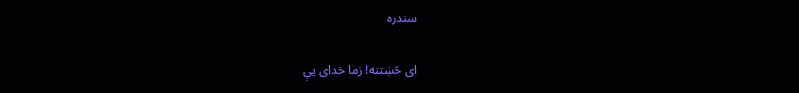سندره

ای څښتنه! زما خدای یې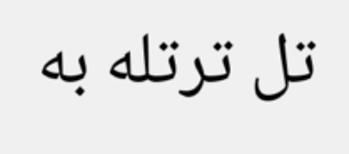تل ترتله به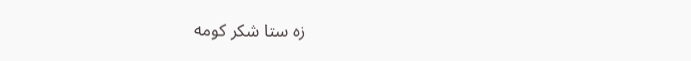زه ستا شکر کومه